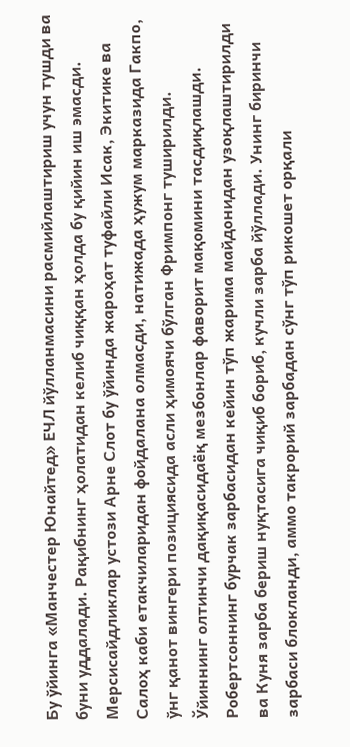Бу ўйинга «Манчестер Юнайтед» ЕЧЛ йўлланмасини расмийлаштириш учун тушди ва буни уддалади. Рақибнинг ҳолатидан келиб чиққан ҳолда бу қийин иш эмасди. Мерсисайдликлар устози Арне Слот бу ўйинда жароҳат туфайли Исак, Экитике ва Салоҳ каби етакчиларидан фойдалана олмасди, натижада ҳужум марказида Гакпо, ўнг қанот вингери позициясида асли ҳимоячи бўлган Фримпонг туширилди.
Ўйиннинг олтинчи дақиқасидаёқ мезбонлар фаворит мақомини тасдиқлашди. Робертсоннинг бурчак зарбасидан кейин тўп жарима майдонидан узоқлаштирилди ва Куня зарба бериш нуқтасига чиқиб бориб, кучли зарба йўллади. Унинг биринчи зарбаси блокланди, аммо такрорий зарбадан сўнг тўп рикошет орқали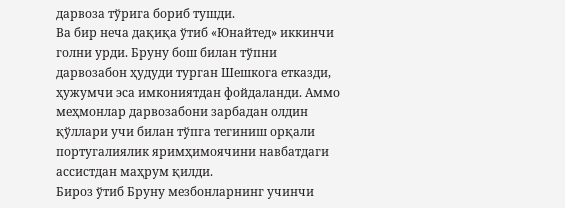дарвоза тўрига бориб тушди.
Ва бир неча дақиқа ўтиб «Юнайтед» иккинчи голни урди. Бруну бош билан тўпни дарвозабон ҳудуди турган Шешкога етказди, ҳужумчи эса имкониятдан фойдаланди. Аммо меҳмонлар дарвозабони зарбадан олдин қўллари учи билан тўпга тегиниш орқали португалиялик яримҳимоячини навбатдаги ассистдан маҳрум қилди.
Бироз ўтиб Бруну мезбонларнинг учинчи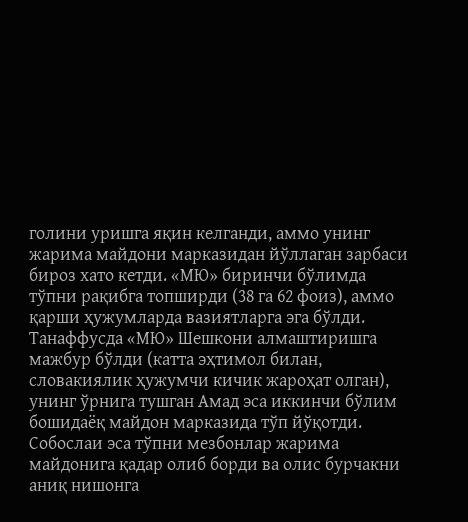голини уришга яқин келганди, аммо унинг жарима майдони марказидан йўллаган зарбаси бироз хато кетди. «МЮ» биринчи бўлимда тўпни рақибга топширди (38 га 62 фоиз), аммо қарши ҳужумларда вазиятларга эга бўлди.
Танаффусда «МЮ» Шешкони алмаштиришга мажбур бўлди (катта эҳтимол билан, словакиялик ҳужумчи кичик жароҳат олган), унинг ўрнига тушган Амад эса иккинчи бўлим бошидаёқ майдон марказида тўп йўқотди. Собослаи эса тўпни мезбонлар жарима майдонига қадар олиб борди ва олис бурчакни аниқ нишонга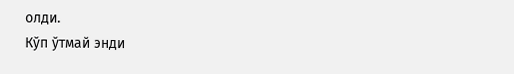олди.
Кўп ўтмай энди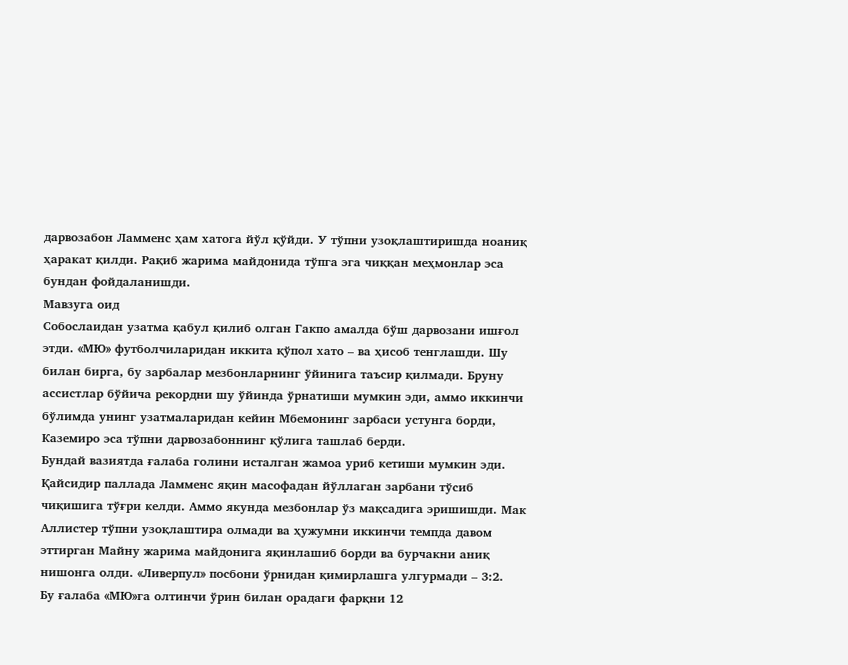дарвозабон Ламменс ҳам хатога йўл қўйди. У тўпни узоқлаштиришда ноаниқ ҳаракат қилди. Рақиб жарима майдонида тўпга эга чиққан меҳмонлар эса бундан фойдаланишди.
Мавзуга оид
Собослаидан узатма қабул қилиб олган Гакпо амалда бўш дарвозани ишғол этди. «МЮ» футболчиларидан иккита қўпол хато – ва ҳисоб тенглашди. Шу билан бирга, бу зарбалар мезбонларнинг ўйинига таъсир қилмади. Бруну ассистлар бўйича рекордни шу ўйинда ўрнатиши мумкин эди, аммо иккинчи бўлимда унинг узатмаларидан кейин Мбемонинг зарбаси устунга борди, Каземиро эса тўпни дарвозабоннинг қўлига ташлаб берди.
Бундай вазиятда ғалаба голини исталган жамоа уриб кетиши мумкин эди. Қайсидир паллада Ламменс яқин масофадан йўллаган зарбани тўсиб чиқишига тўғри келди. Аммо якунда мезбонлар ўз мақсадига эришишди. Мак Аллистер тўпни узоқлаштира олмади ва ҳужумни иккинчи темпда давом эттирган Майну жарима майдонига яқинлашиб борди ва бурчакни аниқ нишонга олди. «Ливерпул» посбони ўрнидан қимирлашга улгурмади – 3:2.
Бу ғалаба «МЮ»га олтинчи ўрин билан орадаги фарқни 12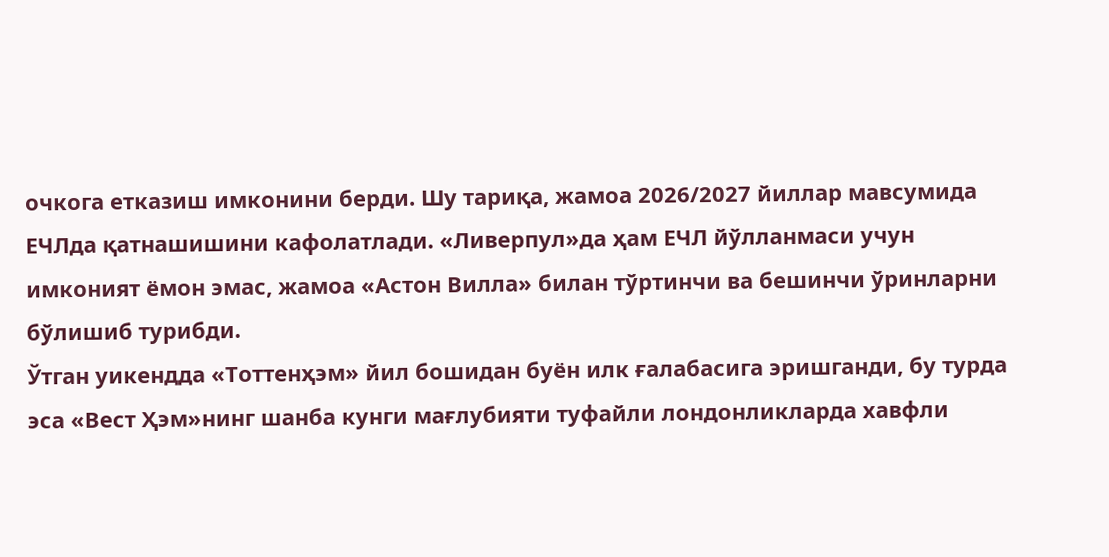очкога етказиш имконини берди. Шу тариқа, жамоа 2026/2027 йиллар мавсумида ЕЧЛда қатнашишини кафолатлади. «Ливерпул»да ҳам ЕЧЛ йўлланмаси учун имконият ёмон эмас, жамоа «Астон Вилла» билан тўртинчи ва бешинчи ўринларни бўлишиб турибди.
Ўтган уикендда «Тоттенҳэм» йил бошидан буён илк ғалабасига эришганди, бу турда эса «Вест Ҳэм»нинг шанба кунги мағлубияти туфайли лондонликларда хавфли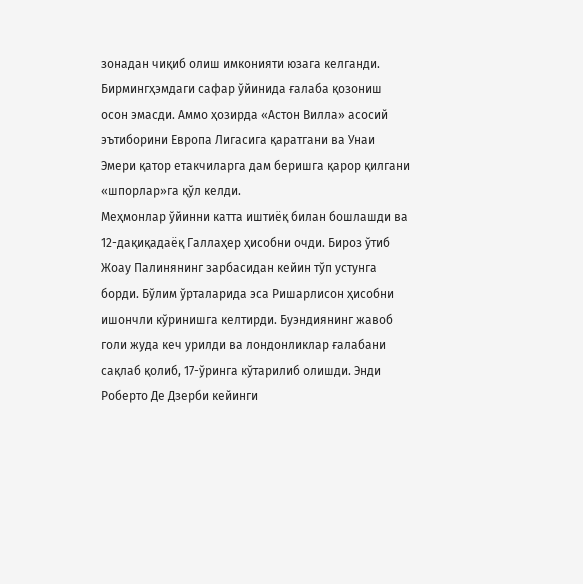зонадан чиқиб олиш имконияти юзага келганди. Бирмингҳэмдаги сафар ўйинида ғалаба қозониш осон эмасди. Аммо ҳозирда «Астон Вилла» асосий эътиборини Европа Лигасига қаратгани ва Унаи Эмери қатор етакчиларга дам беришга қарор қилгани «шпорлар»га қўл келди.
Меҳмонлар ўйинни катта иштиёқ билан бошлашди ва 12-дақиқадаёқ Галлаҳер ҳисобни очди. Бироз ўтиб Жоау Палинянинг зарбасидан кейин тўп устунга борди. Бўлим ўрталарида эса Ришарлисон ҳисобни ишончли кўринишга келтирди. Буэндиянинг жавоб голи жуда кеч урилди ва лондонликлар ғалабани сақлаб қолиб, 17-ўринга кўтарилиб олишди. Энди Роберто Де Дзерби кейинги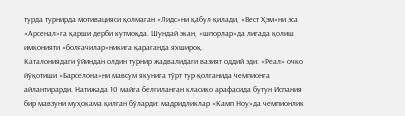турда турнирда мотивацияси қолмаган «Лидс»ни қабул қилади, «Вест Ҳэм»ни эса «Арсенал»га қарши дерби кутмоқда. Шундай экан, «шпорлар»да лигада қолиш имконияти «болғачилар»никига қараганда яхшироқ.
Каталониядаги ўйиндан олдин турнир жадвалидаги вазият оддий эди: «Реал» очко йўқотиши «Барселона»ни мавсум якунига тўрт тур қолганида чемпионга айлантирарди. Натижада 10 майга белгиланган класико арафасида бутун Испания бир мавзуни муҳокама қилган бўларди: мадридликлар «Камп Ноу»да чемпионлик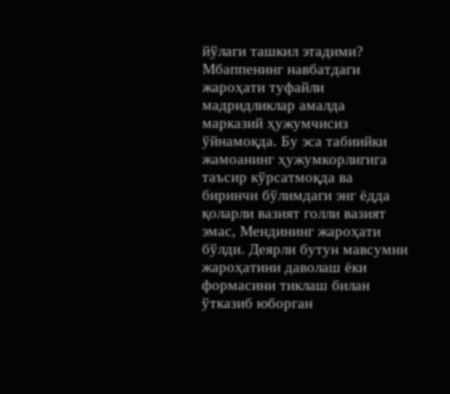йўлаги ташкил этадими?
Мбаппенинг навбатдаги жароҳати туфайли мадридликлар амалда марказий ҳужумчисиз ўйнамоқда. Бу эса табиийки жамоанинг ҳужумкорлигига таъсир кўрсатмоқда ва биринчи бўлимдаги энг ёдда қоларли вазият голли вазият эмас, Мендининг жароҳати бўлди. Деярли бутун мавсумни жароҳатини даволаш ёки формасини тиклаш билан ўтказиб юборган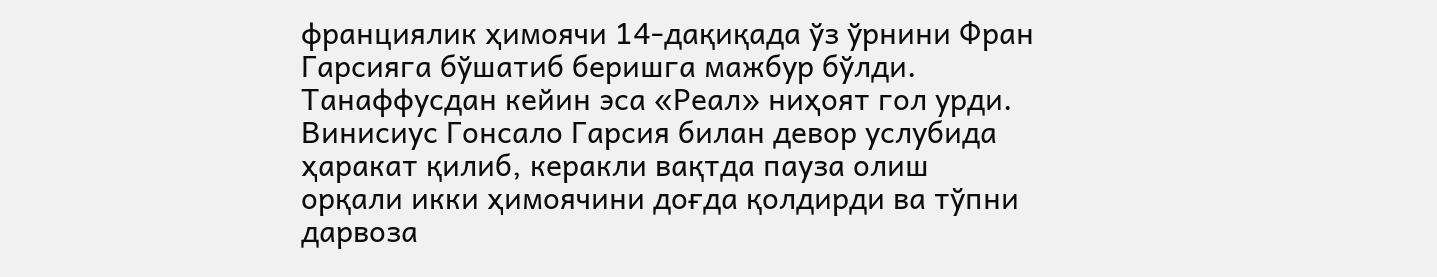франциялик ҳимоячи 14-дақиқада ўз ўрнини Фран Гарсияга бўшатиб беришга мажбур бўлди.
Танаффусдан кейин эса «Реал» ниҳоят гол урди. Винисиус Гонсало Гарсия билан девор услубида ҳаракат қилиб, керакли вақтда пауза олиш орқали икки ҳимоячини доғда қолдирди ва тўпни дарвоза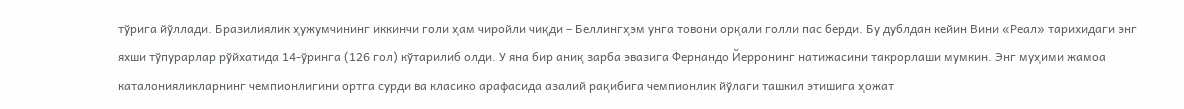тўрига йўллади. Бразилиялик ҳужумчининг иккинчи голи ҳам чиройли чиқди – Беллингҳэм унга товони орқали голли пас берди. Бу дублдан кейин Вини «Реал» тарихидаги энг яхши тўпурарлар рўйхатида 14-ўринга (126 гол) кўтарилиб олди. У яна бир аниқ зарба эвазига Фернандо Йерронинг натижасини такрорлаши мумкин. Энг муҳими жамоа каталонияликларнинг чемпионлигини ортга сурди ва класико арафасида азалий рақибига чемпионлик йўлаги ташкил этишига ҳожат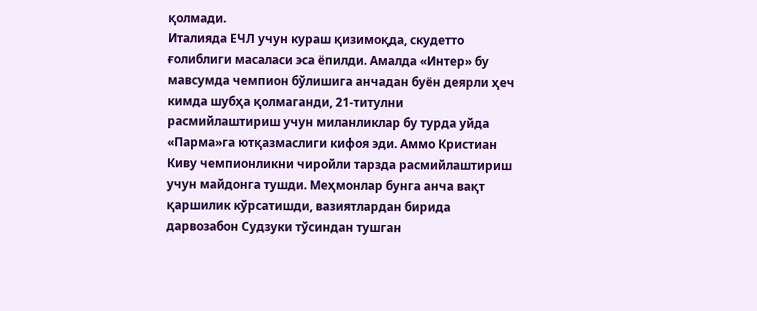қолмади.
Италияда ЕЧЛ учун кураш қизимоқда, скудетто ғолиблиги масаласи эса ёпилди. Амалда «Интер» бу мавсумда чемпион бўлишига анчадан буён деярли ҳеч кимда шубҳа қолмаганди, 21-титулни расмийлаштириш учун миланликлар бу турда уйда «Парма»га ютқазмаслиги кифоя эди. Аммо Кристиан Киву чемпионликни чиройли тарзда расмийлаштириш учун майдонга тушди. Меҳмонлар бунга анча вақт қаршилик кўрсатишди, вазиятлардан бирида дарвозабон Судзуки тўсиндан тушган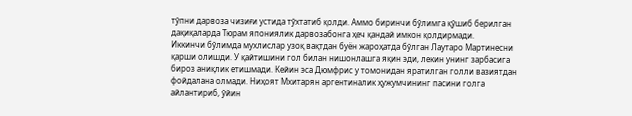тўпни дарвоза чизиғи устида тўхтатиб қолди. Аммо биринчи бўлимга қўшиб берилган дақиқаларда Тюрам япониялик дарвозабонга ҳеч қандай имкон қолдирмади.
Иккинчи бўлимда мухлислар узоқ вақтдан буён жароҳатда бўлган Лаутаро Мартинесни қарши олишди. У қайтишини гол билан нишонлашга яқин эди, лекин унинг зарбасига бироз аниқлик етишмади. Кейин эса Дюмфрис у томонидан яратилган голли вазиятдан фойдалана олмади. Ниҳоят Мхитарян аргентиналик ҳужумчининг пасини голга айлантириб, ўйин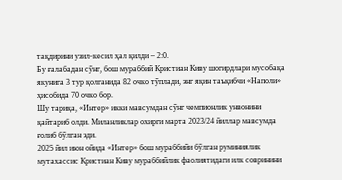тақдирини узил-кесил ҳал қилди – 2:0.
Бу ғалабадан сўнг, бош мураббий Кристиан Киву шогирдлари мусобақа якунига 3 тур қолганида 82 очко тўплади, энг яқин таъқибчи «Наполи» ҳисобида 70 очко бор.
Шу тариқа, «Интер» икки мавсумдан сўнг чемпионлик унвонини қайтариб олди. Миланликлар охирги марта 2023/24 йиллар мавсумда ғолиб бўлган эди.
2025 йил июн ойида «Интер» бош мураббийи бўлган руминиялик мутахассис Кристиан Киву мураббийлик фаолиятидаги илк совринини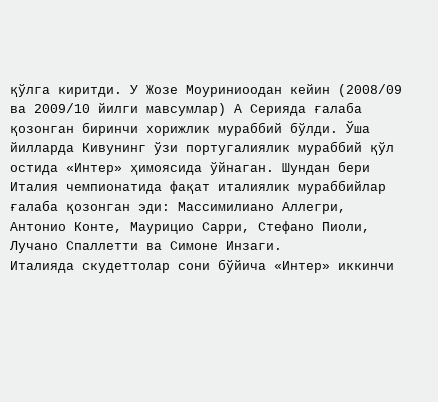қўлга киритди. У Жозе Моуриниоодан кейин (2008/09 ва 2009/10 йилги мавсумлар) А Серияда ғалаба қозонган биринчи хорижлик мураббий бўлди. Ўша йилларда Кивунинг ўзи португалиялик мураббий қўл остида «Интер» ҳимоясида ўйнаган. Шундан бери Италия чемпионатида фақат италиялик мураббийлар ғалаба қозонган эди: Массимилиано Аллегри, Антонио Конте, Маурицио Сарри, Стефано Пиоли, Лучано Спаллетти ва Симоне Инзаги.
Италияда скудеттолар сони бўйича «Интер» иккинчи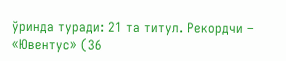ўринда туради: 21 та титул. Рекордчи – «Ювентус» (36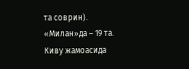та соврин). «Милан»да – 19 та.
Киву жамоасида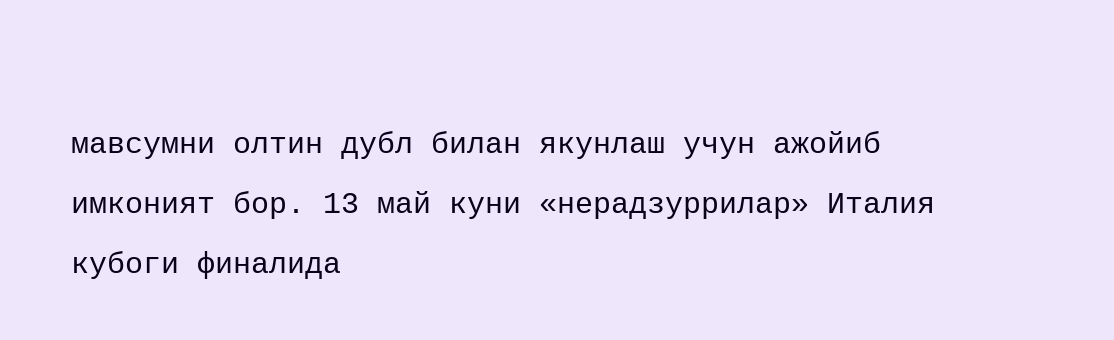мавсумни олтин дубл билан якунлаш учун ажойиб имконият бор. 13 май куни «нерадзуррилар» Италия кубоги финалида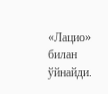«Лацио» билан ўйнайди.